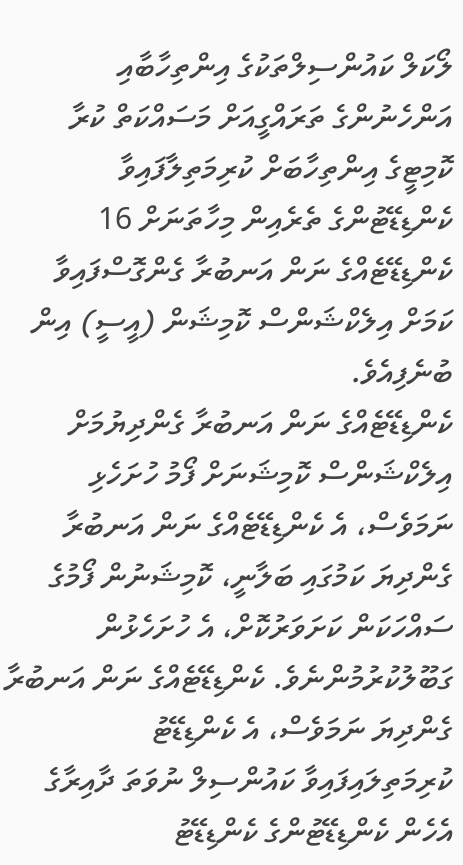ލޯކަލް ކައުންސިލްތަކުގެ އިންތިހާބާއި އަންހެނުންގެ ތަރައްގީއަށް މަސައްކަތް ކުރާ ކޮމިޓީގެ އިންތިހާބަށް ކުރިމަތިލާފައިވާ ކެންޑިޑޭޓުންގެ ތެރެއިން މިހާތަނަށް 16 ކެންޑިޑޭޓެއްގެ ނަން އަނބުރާ ގެންގޮސްފައިވާ ކަމަށް އިލެކްޝަންސް ކޮމިޝަން (އީސީ) އިން ބުނެފިއެވެ.
ކެންޑިޑޭޓެއްގެ ނަން އަނބުރާ ގެންދިޔުމަށް އިލެކްޝަންސް ކޮމިޝަނަށް ފޯމު ހުށަހެޅި ނަމަވެސް، އެ ކެންޑިޑޭޓެއްގެ ނަން އަނބުރާ ގެންދިޔަ ކަމުގައި ބަލާނީ، ކޮމިޝަނުން ފޯމުގެ ސައްހަކަން ކަށަވަރުކޮށް، އެ ހުށަހެޅުން ގަބޫލުކުރުމުންނެވެ. ކެންޑިޑޭޓެއްގެ ނަން އަނބުރާ ގެންދިޔަ ނަމަވެސް، އެ ކެންޑިޑޭޓު ކުރިމަތިލައިފައިވާ ކައުންސިލް ނުވަތަ ދާއިރާގެ އެހެން ކެންޑިޑޭޓުންގެ ކެންޑިޑޭޓު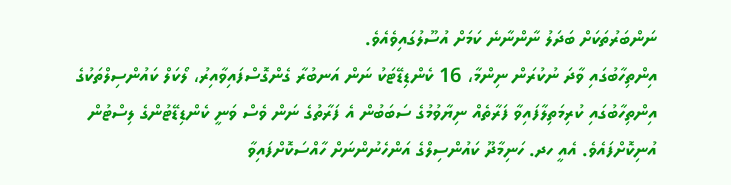ނަންބަރުތަކަށް ބަދަލު ނާންނާނެ ކަމަށް އުސޫލުގައިވެއެވެ.
އިންތިހާބުގައި ވާދަ ނުކުރަން ނިންމާ، 16 ކެންޑިޑޭޓަކު ނަން އަނބުރާ ގެންގޮސްފައިވާއިރު، ލޯކަލް ކައުންސިލްތަކުގެ އިންތިހާބުގައި ކުރިމަތިލާފައިވާ ފަރާތެއް ނިޔާވުމުގެ ސަބަބުން އެ ފަރާތުގެ ނަން ވެސް ވަނީ ކެންޑިޑޭޓުންގެ ލިސްޓުން އުނިކޮށްފައެވެ. އެއީ ހދ. ހަނިމާދޫ ކައުންސިލްގެ އަންހެނުންނަށް ހާއްސަކޮށްފައިވާ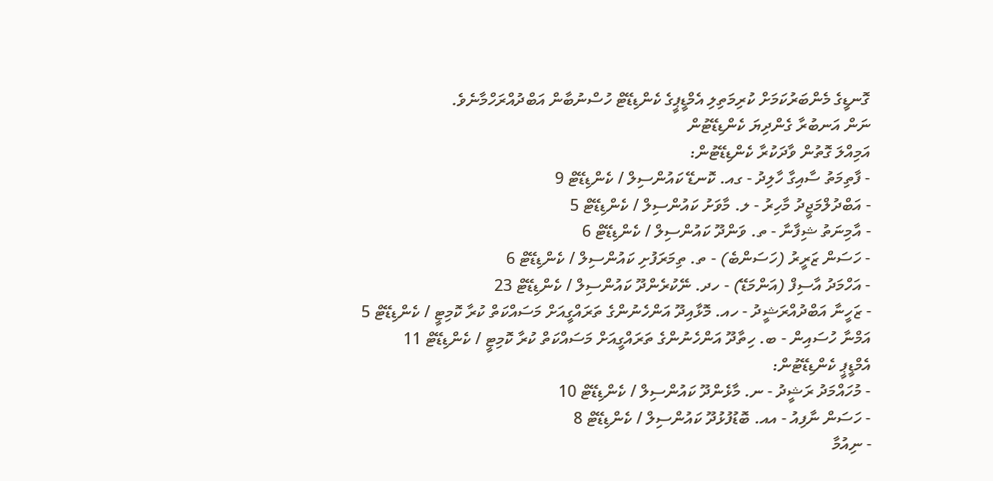ގޮނޑީގެ މެންބަރުކަމަށް ކުރިމަތިލި އެމްޑީޕީގެ ކެންޑިޑޭޓް ހުސްނުބާން އަބްދުއްރަހްމާނެވެ.
ނަން އަނބުރާ ގެންދިޔަ ކެންޑިޑޭޓުން
އަމިއްލަ ގޮތުން ވާދަކުރާ ކެންޑިޑޭޓުން:
- ފާތިމަތު ސާއިގާ ހާލިދު - ގއ. ކޮނޑޭ ކައުންސިލް / ކެންޑިޑޭޓް 9
- އަބްދުލްމަޖީދު މާހިރު - ލ. މާވަށު ކައުންސިލް / ކެންޑިޑޭޓް 5
- އާމިނަތު ޝިފާނާ - ތ. ވަންދޫ ކައުންސިލް / ކެންޑިޑޭޓް 6
- ހަސަން ޒަރީރު (ހަސަންބެ) - ތ. ތިމަރަފުށި ކައުންސިލް / ކެންޑިޑޭޓް 6
- އަހްމަދު އާސިފް (އަންމަޑޭ) - ހދ. ނޭކުރެންދޫ ކައުންސިލް / ކެންޑިޑޭޓް 23
- ޒަހީނާ އަބްދުއްރަޝީދު - ހއ. މޮޅާއިދޫ އަންހެނުންގެ ތަރައްގީއަށް މަސައްކަތް ކުރާ ކޮމިޓީ / ކެންޑިޑޭޓް 5 އަމްނާ ހުސައިން - ބ. ހިތާދޫ އަންހެނުންގެ ތަރައްގީއަށް މަސައްކަތް ކުރާ ކޮމިޓީ / ކެންޑިޑޭޓް 11
އެމްޑީޕީ ކެންޑިޑޭޓުން:
- މުހައްމަދު ރަޝީދު - ނ. މާޅެންދޫ ކައުންސިލް / ކެންޑިޑޭޓް 10
- ހަސަން ނާފިއު - އއ. ބޮޑުފުޅުދޫ ކައުންސިލް / ކެންޑިޑޭޓް 8
- ނިއުމާ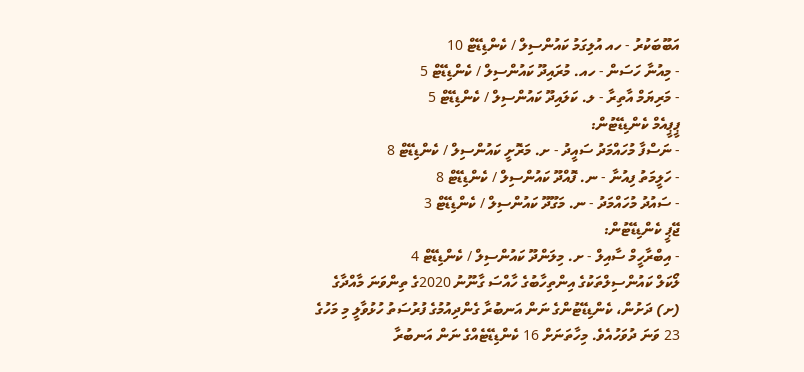އަބޫބަކުރު - ހއ އުލިގަމު ކައުންސިލް / ކެންޑިޑޭޓް 10
- މިއުނާ ހަސަން - ހއ. މުރައިދޫ ކައުންސިލް / ކެންޑިޑޭޓް 5
- މަރިޔަމް އާތިރާ - ލ. ކަލައިދޫ ކައުންސިލް / ކެންޑިޑޭޓް 5
ޕީޕީއެމް ކެންޑިޑޭޓުން:
- ނަސްފާ މުހައްމަދު ސައީދު - ށ. މަރޮށީ ކައުންސިލް / ކެންޑިޑޭޓް 8
- ހަލީމަތު ފިއުނާ - ނ. ފޮއްދޫ ކައުންސިލް / ކެންޑިޑޭޓް 8
- ސައުދު މުހައްމަދު - ނ. މަގޫދޫ ކައުންސިލް / ކެންޑިޑޭޓް 3
ޖޭޕީ ކެންޑިޑޭޓުން:
- އިބްރާހީމް ސާއިލް - ށ. މިލަންދޫ ކައުންސިލް / ކެންޑިޑޭޓް 4
ލޯކަލް ކައުންސިލްތަކުގެ އިންތިހާބުގެ ހާއްސަ ގާނޫނު 2020ގެ ތިންވަނަ މާއްދާގެ (ށ) ދަށުން، ކެންޑިޑޭޓުންގެ ނަން އަނބުރާ ގެންދިއުމުގެ ފުރުސަތު ހުޅުވާލީ މި މަހުގެ 23 ވަނަ ދުވަހުއެވެ. މިހާތަނަށް 16 ކެންޑިޑޭޓެއްގެ ނަން އަނބުރާ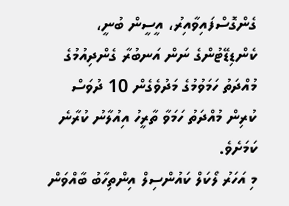ގެންގޮސްފައިވާއިރު، އީސީން ބުނީ، ކެންޑިޑޭޓުންގެ ނަން އަނބުރާ ގެންދިއުމުގެ މުއްދަތު ހަމަވުމުގެ މަދުވެގެން 10 ދުވަސް ކުރިން މުއްދަތު ހަމަވާ ތާރީހު އިއުލާނު ކުރާނެ ކަމަށެވެ.
މި އަހަރު ލޯކަލް ކައުންސިލް އިންތިހާބު ބާއްވަން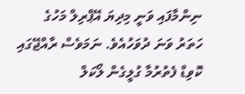ނިންމާފައި ވަނީ މިދިޔަ އޭޕްރިލް މަހުގެ ހަތަރު ވަނަ ދުވަހުއެވެ. ނަމަވެސް ރާއްޖޭގައި ކޮވިޑް ފެތުރުމާ ގުލީގެން ލޯކަލް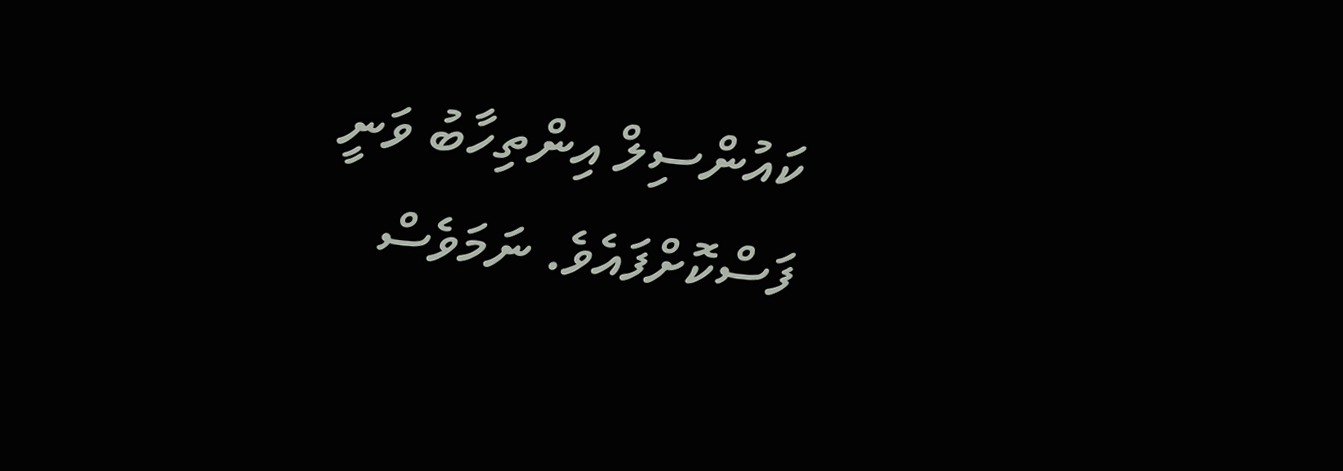ކައުންސިލް އިންތިހާބު ވަނީ ފަސްކޮށްފައެވެ. ނަމަވެސް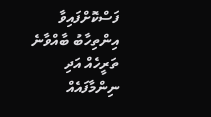ފަސްކޮށްފައިވާ އިންތިހާބު ބާއްވާނެ ތަރީހެއް އަދި ނިންމާފައެއް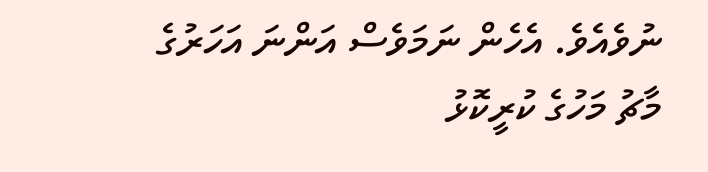ނުވެއެވެ. އެހެން ނަމަވެސް އަންނަ އަހަރުގެ މާޗު މަހުގެ ކުރީކޮޅު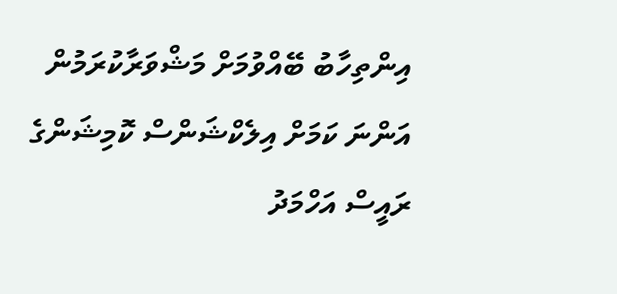އިންތިހާބު ބޭއްވުމަށް މަޝްވަރާކުރަމުން އަންނަ ކަމަށް އިލެކްޝަންސް ކޮމިޝަންގެ ރައީސް އަހްމަދު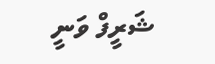ޝަރީފް ވަނީ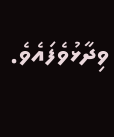ވިދާޅުވެފައެވެ.